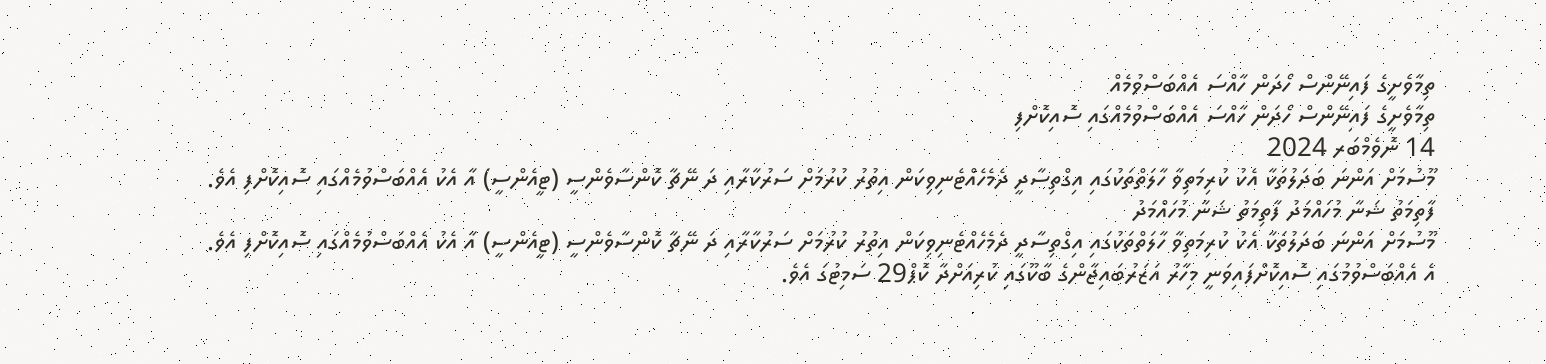ތިމާވެށީގެ ފައިނޭންސް ހޯދަން ހާއްސަ އެއްބަސްވުމެއް
ތިމާވެށީގެ ފައިނޭންސް ހޯދަން ހާއްސަ އެއްބަސްވުމެއްގައި ސޮއިކޮށްފި
14 ނޮވެމްބަރ 2024
މޫސުމަށް އަންނަ ބަދަލުތަކާ އެކު ކުރިމަތިވާ ހާލަތްތަކުގައި އިގްތިސާދީ ދެމެހެއްޓެނިވިކަން އިތުރު ކުރުމަށް ސަރުކާރާއި ދަ ނޭޗާ ކޮންސާވެންސީ (ޓީއެންސީ) އާ އެކު އެއްބަސްވުމެއްގައި ސޮއިކޮށްފި އެވެ.
ފާތިމަތު ޝަނާ މުހައްމަދު ފާތިމަތު ޝަނާ މުހައްމަދު
މޫސުމަށް އަންނަ ބަދަލުތަކާ އެކު ކުރިމަތިވާ ހާލަތްތަކުގައި އިގްތިސާދީ ދެމެހެއްޓެނިވިކަން އިތުރު ކުރުމަށް ސަރުކާރާއި ދަ ނޭޗާ ކޮންސާވެންސީ (ޓީއެންސީ) އާ އެކު އެއްބަސްވުމެއްގައި ސޮއިކޮށްފި އެވެ.
އެ އެއްބަސްވުމުގައި ސޮއިކޮށްފައިވަނީ މިހާރު އަޒަރުބައިޖާންގެ ބާކޫގައި ކުރިއަށްދާ ކޮޕް29 ސަމިޓުގަ އެވެ.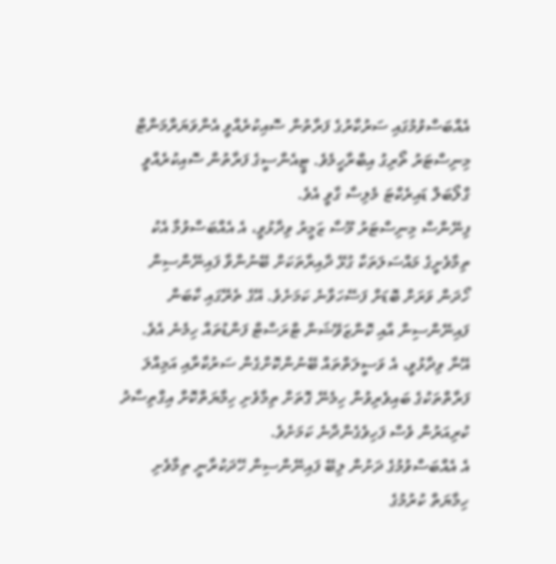އެއްބަސްވުމުގައި ސަރުކާރުގެ ފަރާތުން ސޮއިކުރެއްވީ އެންވަޔަރްމަންޓް މިނިސްޓަރު ތޯރިގު އިބްރާހީމެވެ. ޓީއެންސީގެ ފަރާތުން ސޮއިކުރެއްވީ ގްލޯބަލް ޑައިރެކްޓަ މެލިސާ ގާވީ އެވެ.
ފިނޭންސް މިނިސްޓަރު މޫސާ ޒަމީރު ވިދާޅުވީ، އެ އެއްބަސްވުމާ އެކު ތިމާވެށީގެ މައްސަލަތަކާ ގުޅޭ ދާއިރާތަކަށް ބޭނުންވާ ފައިނޭންސިން ހޯދަން ވަރަށް ބޮޑަށް ފަސޭހަވާނެ ކަމަށެވެ. އޭގެ ތެރޭގައި ކާބަން ފައިނޭންސިން އާއި ކޮންޒަވޭޝަން ޓްރަސްޓް ފަންޑުތައް ހިމެނެ އެވެ. އޭނާ ވިދާޅުވީ، އެ ވަސީލަތްތައް ބޭނުންކޮށްގެން ސަރުކާރާއި އަމިއްލަ ފަރާތްތަކުގެ ބައިވެރިވުން ހިމެނޭ ގޮތަށް ތިމާވެށި ހިމާޔަތްކޮށް އިގްތިސާދު ކުރިއަރުން ވެސް ފަހިވެގެންދާނެ ކަމަށެވެ.
އެ އެއްބަސްވުމުގެ ދަށުން ލިބޭ ފައިނޭންސިން ހޭދަކުރާނީ ތިމާވެށި ހިމާޔަތް ކުރުމުގެ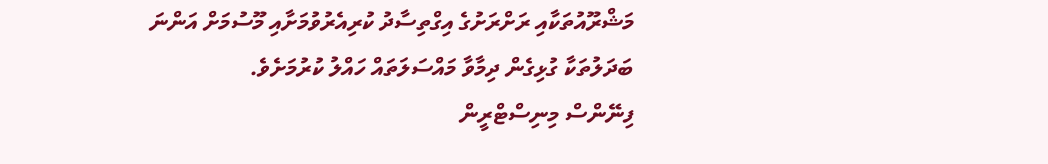މަޝްރޫއުތަކާއި ރަށްރަށުގެ އިގްތިސާދު ކުރިއެރުވުމަށާއި މޫސުމަށް އަންނަ ބަދަލުތަކާ ގުޅިގެން ދިމާވާ މައްސަލަތައް ހައްލު ކުރުމަށެވެ.
ފިނޭންސް މިނިސްޓްރީން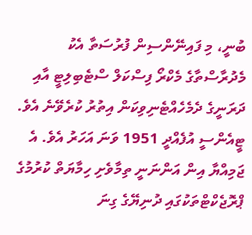ބުނީ، މި ފައިނޭންސިން ފުރުސަތާ އެކު މެދުރާސްތާގެ މެކްރޯ ފިސްކަލް ސްޓެބިލިޓީ އާއި ދަރަނީގެ ދެމެހެއްޓެނިވިކަން އިތުރު ކުރެވޭނެ އެވެ.
ޓީއެންސީ އުފެއްދީ 1951 ވަނަ އަހަރު އެވެ. އެ ޖަމިއްޔާ އިން އަންނަނީ ތިމާވެށި ހިމާޔަތް ކުރުމުގެ ޕްރޮޖެކްޓްތަކުގައި ދުނިޔޭގެ ގިނަ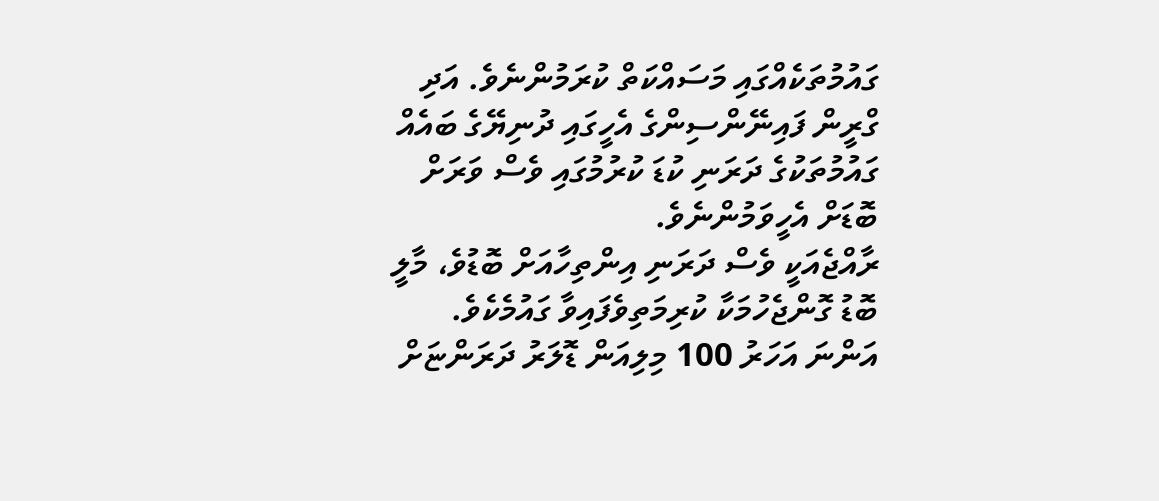ގައުމުތަކެއްގައި މަސައްކަތް ކުރަމުންނެވެ. އަދި ގްރީން ފައިނޭންސިންގެ އެހީގައި ދުނިޔޭގެ ބައެއް ގައުމުތަކުގެ ދަރަނި ކުޑަ ކުރުމުގައި ވެސް ވަރަށް ބޮޑަށް އެހީވަމުންނެވެ.
ރާއްޖެއަކީ ވެސް ދަރަނި އިންތިހާއަށް ބޮޑުވެ، މާލީ ބޮޑު ގޮންޖެހުމަކާ ކުރިމަތިވެފައިވާ ގައުމެކެވެ. އަންނަ އަހަރު 100 މިލިއަން ޑޮލަރު ދަރަންޏަށް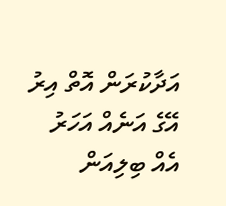އަދާކުރަން އޮތް އިރު އޭގެ އަނެއް އަހަރު އެއް ބިލިއަން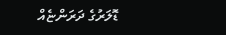ޑޮލަރުގެ ދަރަންޏެއް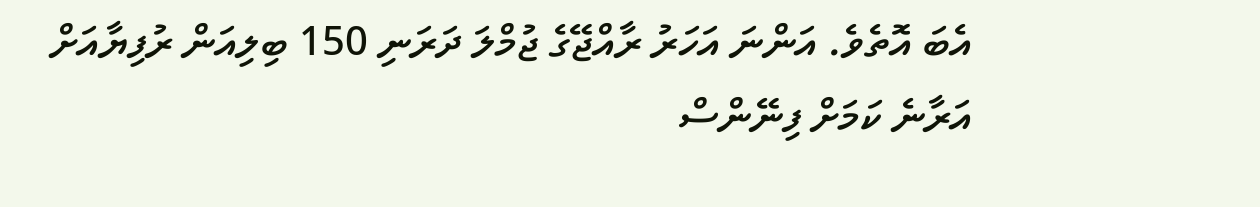އެބަ އޮތެވެ. އަންނަ އަހަރު ރާއްޖޭގެ ޖުމްލަ ދަރަނި 150 ބިލިއަން ރުފިޔާއަށް އަރާނެ ކަމަށް ފިނޭންސް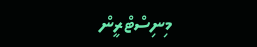މިނިސްޓްރީން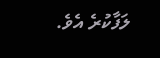ލަފާކުރެ އެވެ.